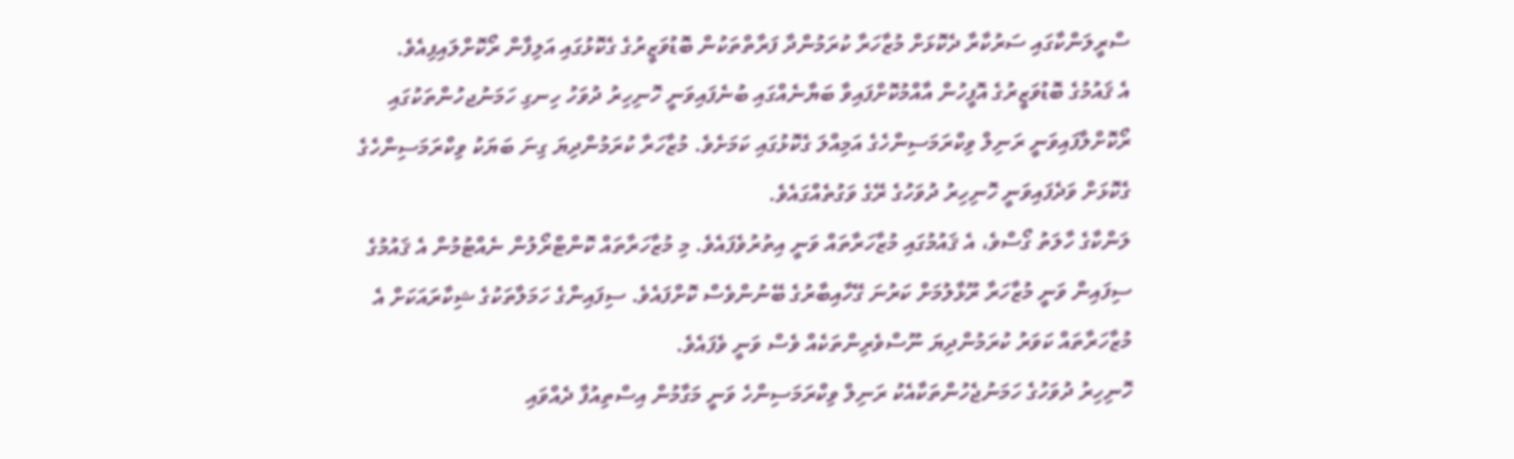ސްރީލަންކާގައި ސަރުކާރާ ދެކޮޅަށް މުޒާހަރާ ކުރަމުންދާ ފަރާތްތަކުން ބޮޑުވަޒީރުގެ ގެކޮޅުގައި އަލިފާން ރޯކޮށްލައިފިއެވެ.
އެ ޤައުމުގެ ބޮޑުވަޒީރުގެ އޮފީހުން އާއްމުކޮށްފައިވާ ބަޔާނެއްގައި ބުނެފައިވަނީ ހޮނިހިރު ދުވަހު ހިނގި ހަމަނުޖހުންތަކުގައި ރޯކޮށްލާފައިވަނީ ރަނިލް ވިކްރަމަސިންހެގެ އަމިއްލަ ގެކޮޅުގައި ކަމަށެވެ. މުޒާހަރާ ކުރަމުންދިޔަ ގިނަ ބަޔަކު ވިކްރަމަސިންހެގެ ގެކޮޅަށް ވަދެފައިވަނީ ހޮނިހިރު ދުވަހުގެ ރޭގެ ވަގުތެއްގައެވެ.
ލަންކާގެ ހާލަތު ގޯސްވެ، އެ ޤައުމުގައި މުޒާހަރާތައް ވަނީ އިތުރުވެފައެވެ. މި މުޒާހަރާތައް ކޮންޓްރޯލުން ނެއްޓުމުން އެ ޤައުމުގެ ސިފައިން ވަނީ މުޒާހަރާ ރޫޅާލުމަށް ކަރުނަ ގޭހާއިބާރުގެ ބޭނުންވެސް ކޮށްފައެވެ. ސިފައިންގެ ހަމަލާތަކުގެ ޝިކާރައަކަށް އެ މުޒާހަރާތައް ކަވަރު ކުރަމުންދިޔަ ނޫސްވެރިންތަކެއް ވެސް ވަނީ ވެފައެވެ.
ހޮނިހިރު ދުވަހުގެ ހަމަނުޖެހުންތަކާއެކު ރަނިލް ވިކްރަމަސިންހެ ވަނީ މަގާމުން އިސްތިއުފާ ދެއްވައި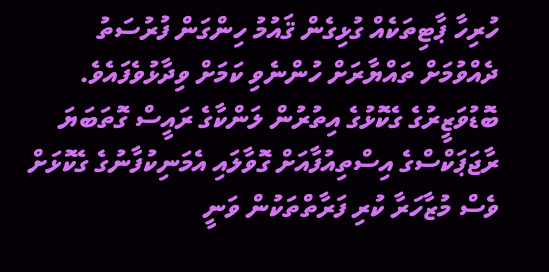ހުރިހާ ޕާޓިތަކެއް ގުޅިގެން ޤައުމު ހިންގަން ފުރުސަތު ދެއްވުމަށް ތައްޔާރަށް ހުންނެވި ކަމަށް ވިދާޅުވެފައެވެ.
ބޮޑުވަޒީރުގެ ގެކޮޅުގެ އިތުރުން ލަންކާގެ ރައީސް ގޮތަބަޔަ ރާޖަޕަކްސްގެ އިސްތިއުފާއަށް ގޮވާލައި އެމަނިކުފާނުގެ ގެކޮޅަށް ވެސް މުޒާހަރާ ކުރި ފަރާތްތަކުން ވަނީ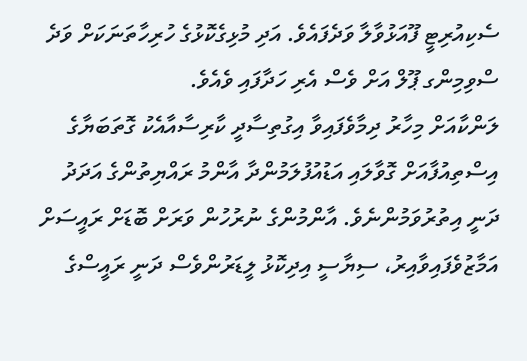ސެކިއުރިޓީ ފޫއަޅުވާލާ ވަދެފައެވެ. އަދި މުޅިގެކޮޅުގެ ހުރިހާތަނަކަށް ވަދެ ސްވިމިންގ ޕޫލް އަށް ވެސް އެރި ހަދާފައި ވެއެވެ.
ލަންކާއަށް މިހާރު ދިމާވެފައިވާ އިގުތިސާދީ ކާރިސާއާއެކު ގޮތަބަޔާގެ އިސްތިއުފާއަށް ގޮވާލައި އަޑުއުފުލަމުންދާ އާންމު ރައްޔިތުންގެ އަދަދު ދަނީ އިތުރުވަމުންނެވެ. އާންމުންގެ ނުރުހުން ވަރަށް ބޮޑަށް ރައީސަށް އަމާޒުވެފައިވާއިރު، ސިޔާސީ އިދިކޮޅު ލީޑަރުންވެސް ދަނީ ރައީސްގެ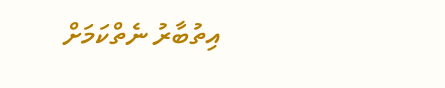އިތުބާރު ނެތްކަމަށް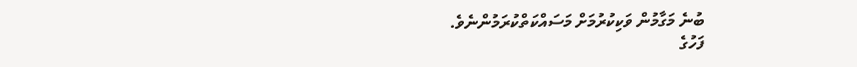ބުނެ މަގާމުން ވަކިކުރުމަށް މަސައްކަތްކުރަމުންނެވެ.
ފަހުގެ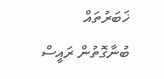ޚަބަރުތައް ބުނާގޮތުން ރައީސް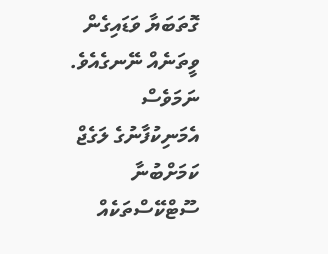ގޮތަބަޔާ ވަޑައިގެން ވީތަނެއް ނޭނގެއެވެ. ނަމަވެސް އެމަނިކުފާނުގެ ލަގެޖް ކަމަށްބުނާ ސޫޓްކޭސްތަކެއް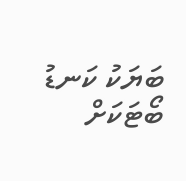ބަޔަކު ކަނޑު ބޯޓަކަށް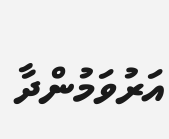އަރުވަމުންދާ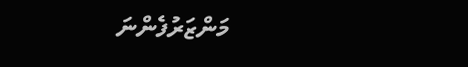މަންޒަރުފެންނަ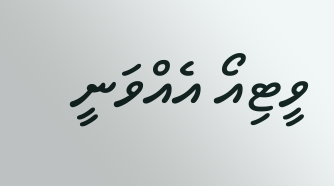ވީޓިއޯ އެއްވަނީ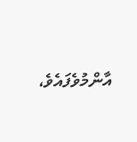އާންމުވެފައެވެ،